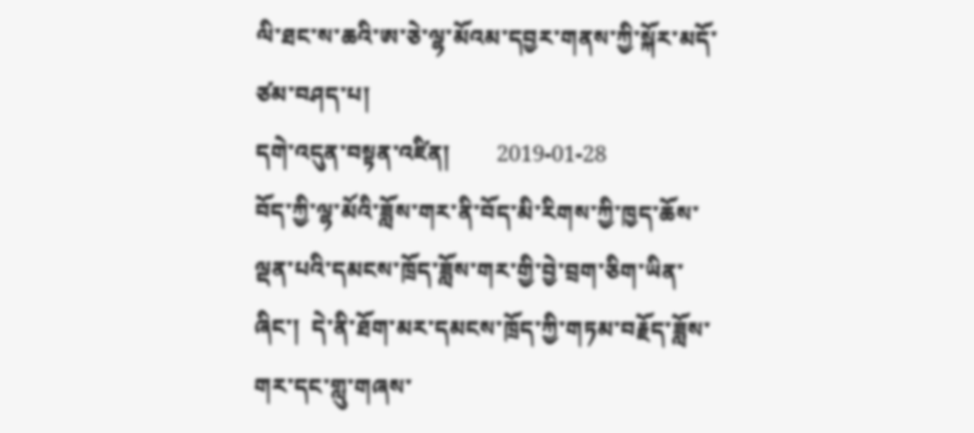ལི་ཐང་ས་ཆའི་ཨ་ཅེ་ལྷ་མོའམ་དབྱར་གནས་ཀྱི་སྐོར་མདོ་ཙམ་བཤད་པ།
དགེ་འདུན་བསྟན་འཛིན།        2019-01-28
བོད་ཀྱི་ལྷ་མོའི་ཟློས་གར་ནི་བོད་མི་རིགས་ཀྱི་ཁྱད་ཆོས་ལྡན་པའི་དམངས་ཁྲོད་ཟློས་གར་གྱི་བྱེ་བྲག་ཅིག་ཡིན་ཞིང་།  དེ་ནི་ཐོག་མར་དམངས་ཁྲོད་ཀྱི་གཏམ་བརྗོད་ཟློས་གར་དང་གླུ་གཞས་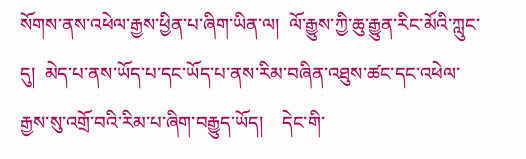སོགས་ནས་འཕེལ་རྒྱས་ཕྱིན་པ་ཞིག་ཡིན་ལ།  ལོ་རྒྱུས་ཀྱི་ཆུ་རྒྱུན་རིང་མོའི་ཀླུང་དུ།  མེད་པ་ནས་ཡོད་པ་དང་ཡོད་པ་ནས་རིམ་བཞིན་འཐུས་ཚང་དང་འཕེལ་རྒྱས་སུ་འགྲོ་བའི་རིམ་པ་ཞིག་བརྒྱུད་ཡོད།    དེང་གི་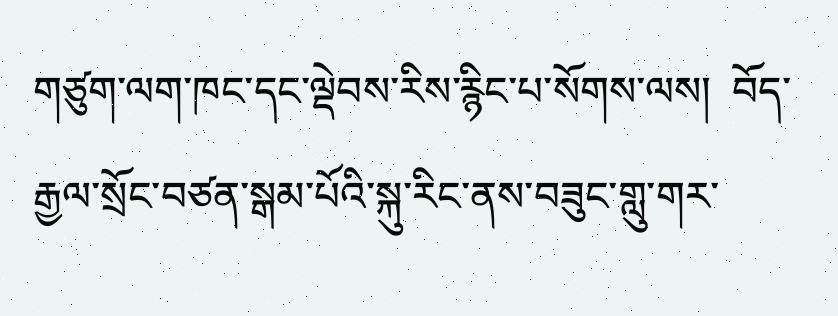གཙུག་ལག་ཁང་དང་ལྡེབས་རིས་རྙིང་པ་སོགས་ལས།  བོད་རྒྱལ་སྲོང་བཙན་སྒམ་པོའི་སྐུ་རིང་ནས་བཟུང་གླུ་གར་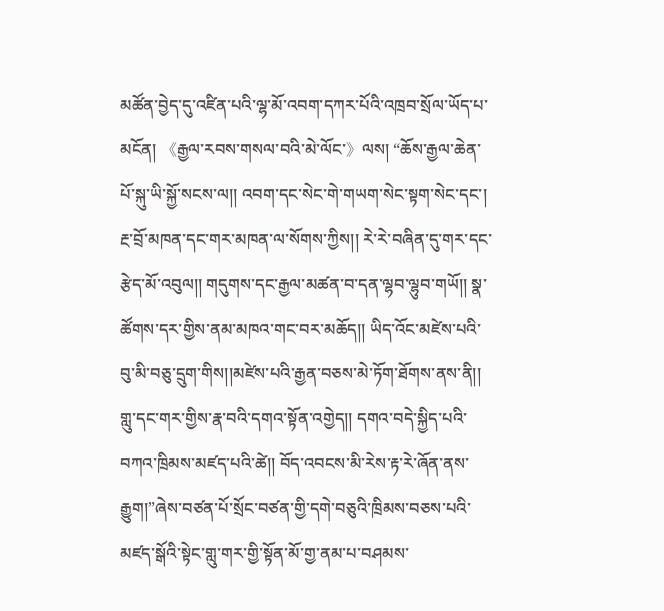མཚོན་བྱེད་དུ་འཛིན་པའི་ལྷ་མོ་འབག་དཀར་པོའི་འཁྲབ་སྲོལ་ཡོད་པ་མངོན། 《རྒྱལ་རབས་གསལ་བའི་མེ་ལོང་》ལས། “ཆོས་རྒྱལ་ཆེན་པོ་སྐུ་ཡི་སྐྱོ་སངས་ལ།། འབག་དང་སེང་གེ་གཡག་སེང་སྟག་སེང་དང་། རྔ་བྲོ་མཁན་དང་གར་མཁན་ལ་སོགས་ཀྱིས།། རེ་རེ་བཞིན་དུ་གར་དང་རྩེད་མོ་འབུལ།། གདུགས་དང་རྒྱལ་མཚན་བ་དན་ལྷབ་ལྷུབ་གཡོ།། སྣ་ཚོགས་དར་གྱིས་ནམ་མཁའ་གང་བར་མཆོད།། ཡིད་འོང་མཛེས་པའི་བུ་མི་བཅུ་དྲུག་གིས།།མཛེས་པའི་རྒྱན་བཅས་མེ་ཏོག་ཐོགས་ནས་ནི།། གླུ་དང་གར་གྱིས་རྣ་བའི་དགའ་སྟོན་འགྱེད།། དགའ་བདེ་སྐྱིད་པའི་བཀའ་ཁྲིམས་མཛད་པའི་ཚེ།། བོད་འབངས་མི་རེས་རྟ་རེ་ཞོན་ནས་རྒྱུག།”ཞེས་བཙན་པོ་སྲོང་བཙན་གྱི་དགེ་བཅུའི་ཁྲིམས་བཅས་པའི་མཛད་སྒོའི་སྟེང་གླུ་གར་གྱི་སྟོན་མོ་གྱ་ནམ་པ་བཤམས་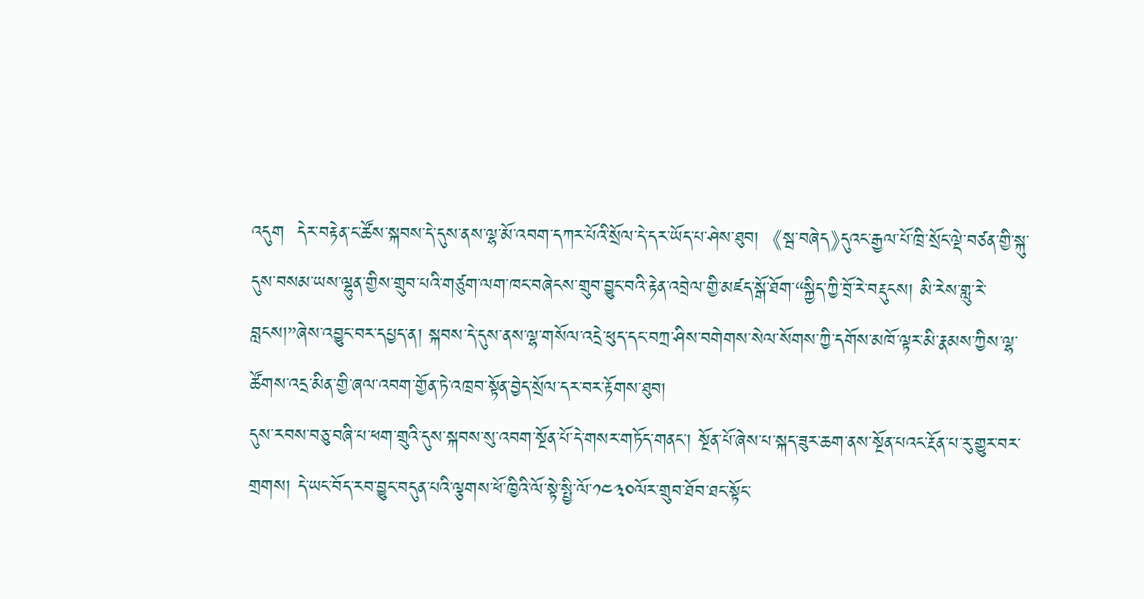འདུག  དེར་བརྟེན་ང་ཚོས་སྐབས་དེ་དུས་ནས་ལྷ་མོ་འབག་དཀར་པོའི་སྲོལ་དེ་དར་ཡོད་པ་ཤེས་ཐུབ།  《སྦ་བཞེད》དུའང་རྒྱལ་པོ་ཁྲི་སྲོང་ལྡེ་བཙན་གྱི་སྐུ་དུས་བསམ་ཡས་ལྷུན་གྱིས་གྲུབ་པའི་གཙུག་ལག་ཁང་བཞེངས་གྲུབ་བྱུང་བའི་རྟེན་འབྲེལ་གྱི་མཛད་སྒོ་ཐོག་“སྐྱིད་ཀྱི་བྲོ་རེ་བརྡུངས། མི་རེས་གླུ་རེ་བླངས།”ཞེས་འབྱུང་བར་དཔྱད་ན། སྐབས་དེ་དུས་ནས་ལྷ་གསོལ་འདྲེ་ཕུད་དང་བཀྲ་ཤིས་བགེགས་སེལ་སོགས་ཀྱི་དགོས་མཁོ་ལྟར་མི་རྣམས་ཀྱིས་ལྷ་ཚོགས་འདྲ་མིན་གྱི་ཞལ་འབག་གྱོན་ཏེ་འཁྲབ་སྟོན་བྱེད་སྲོལ་དར་བར་རྟོགས་ཐུབ།
དུས་རབས་བཅུ་བཞི་པ་ཕག་གྲུའི་དུས་སྐབས་སུ་འབག་སྔོན་པོ་དེ་གསར་གཏོད་གནང་། སྔོན་པོ་ཞེས་པ་སྐད་ཟུར་ཆག་ནས་སྔོན་པའང་རྔོན་པ་རུ་གྱུར་བར་གྲགས། དེ་ཡང་བོད་རབ་བྱུང་བདུན་པའི་ལྕགས་ཕོ་ཁྱིའི་ལོ་སྟེ་སྤྱི་ལོ་༡༤༣༠ལོར་གྲུབ་ཐོབ་ཐང་སྟོང་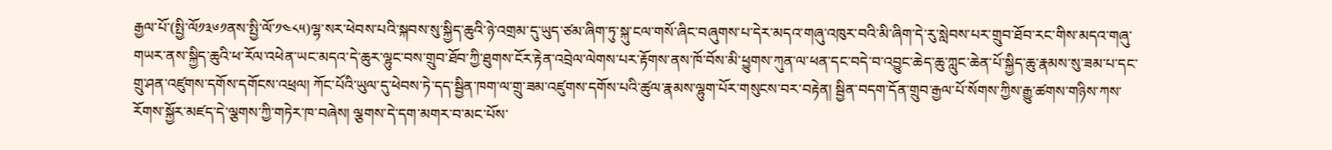རྒྱལ་པོ་(སྤྱི་ལོ༡༣༦༡ནས་སྤྱི་ལོ་༡༤༨༥)ལྷ་སར་ཕེབས་པའི་སྐབས་སུ་སྐྱིད་ཆུའི་ཉེ་འགྲམ་དུ་ཡུད་ཙམ་ཞིག་ཏུ་སྐུ་ངལ་གསོ་ཞིང་བཞུགས་པ་དེར་མདའ་གཞུ་འཁུར་བའི་མི་ཞིག་དེ་རུ་སླེབས་པར་གྲུབ་ཐོབ་རང་གིས་མདའ་གཞུ་གཡར་ནས་སྐྱིད་ཆུའི་ཕ་རོལ་འཕེན་ཡང་མདའ་དེ་ཆུར་ལྷུང་བས་གྲུབ་ཐོབ་ཀྱི་ཐུགས་ངོར་རྟེན་འབྲེལ་ལེགས་པར་རྟོགས་ནས་ཁོ་བོས་མི་ཕྱུགས་ཀུན་ལ་ཕན་དང་བདེ་བ་འབྱུང་ཆེད་ཆུ་ཀླུང་ཆེན་པོ་སྐྱིད་ཆུ་རྣམས་སུ་ཟམ་པ་དང་གྲུ་ཤན་འཛུགས་དགོས་དགོངས་འཕྲལ། ཀོང་པོའི་ཡུལ་དུ་ཕེབས་ཏེ་དད་སྦྱིན་ཁག་ལ་གྲུ་ཟམ་འཛུགས་དགོས་པའི་ཚུལ་རྣམས་ལྷུག་པོར་གསུངས་བར་བརྟེན། སྦྱིན་བདག་དོན་གྲུབ་རྒྱལ་པོ་སོགས་ཀྱིས་རྒྱུ་ཚགས་གཉིས་ཀས་རོགས་སྐྱོར་མཛད་དེ་ལྕགས་ཀྱི་གཏེར་ཁ་བཞེས། ལྕགས་དེ་དག་མགར་བ་མང་པོས་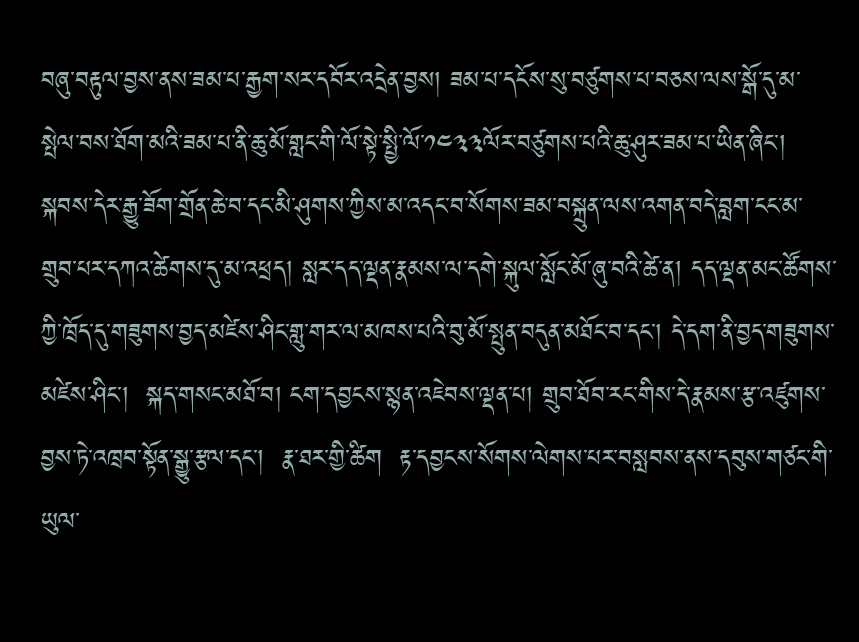བཞུ་བརྟུལ་བྱས་ནས་ཟམ་པ་རྒྱག་སར་དབོར་འདྲེན་བྱས། ཟམ་པ་དངོས་སུ་བཙུགས་པ་བཅས་ལས་སྒོ་དུ་མ་སྤེལ་བས་ཐོག་མའི་ཟམ་པ་ནི་ཆུ་མོ་གླང་གི་ལོ་སྟེ་སྤྱི་ལོ་༡༤༣༣ལོར་བཙུགས་པའི་ཆུ་ཤུར་ཟམ་པ་ཡིན་ཞིང་། སྐབས་དེར་རྒྱུ་ཟོག་གྲོན་ཆེ་བ་དང་མི་ཤུགས་ཀྱིས་མ་འདང་བ་སོགས་ཟམ་བསྐྲུན་ལས་འགན་བདེ་བླག་ངང་མ་གྲུབ་པར་དཀའ་ཚེགས་དུ་མ་འཕྲད། སླར་དད་ལྡན་རྣམས་ལ་དགེ་སྐུལ་སློང་མོ་ཞུ་བའི་ཚེ་ན། དད་ལྡན་མང་ཚོགས་ཀྱི་ཁྲོད་དུ་གཟུགས་བྱད་མཛེས་ཤིང་གླུ་གར་ལ་མཁས་པའི་བུ་མོ་སྤུན་བདུན་མཐོང་བ་དང་། དེ་དག་ནི་བྱད་གཟུགས་མཛེས་ཤིང་།  སྐད་གསང་མཐོ་བ། ངག་དབྱངས་སྙན་འཇེབས་ལྡན་པ། གྲུབ་ཐོབ་རང་གིས་དེ་རྣམས་རྩ་འཛུགས་བྱས་ཏེ་འཁྲབ་སྟོན་སྒྱུ་རྩལ་དང་།  རྣ་ཐར་གྱི་ཚིག  རྟ་དབྱངས་སོགས་ལེགས་པར་བསླབས་ནས་དབུས་གཙང་གི་ཡུལ་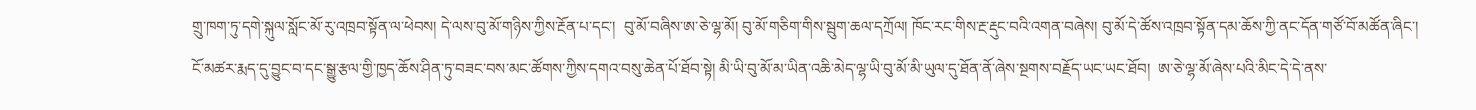གྲུ་ཁག་ཏུ་དགེ་སྐུལ་སློང་མོ་རུ་འཁྲབ་སྟོན་ལ་ཕེབས། དེ་ལས་བུ་མོ་གཉིས་ཀྱིས་རྔོན་པ་དང་།  བུ་མོ་བཞིས་ཨ་ཅེ་ལྷ་མོ། བུ་མོ་གཅིག་གིས་སྦུག་ཆལ་དཀྲོལ། ཁོང་རང་གིས་རྔ་རྡུང་བའི་འགན་བཞེས། བུ་མོ་དེ་ཚོས་འཁྲབ་སྟོན་དམ་ཆོས་ཀྱི་ནང་དོན་གཙོ་བོ་མཚོན་ཞིང་། ངོ་མཚར་རྨད་དུ་བྱུང་བ་དང་སྒྱུ་རྩལ་གྱི་ཁྱད་ཆོས་ཤིན་ཏུ་བཟང་བས་མང་ཚོགས་ཀྱིས་དགའ་བསུ་ཆེན་པོ་ཐོབ་སྟེ། མི་ཡི་བུ་མོ་མ་ཡིན་འཆི་མེད་ལྷ་ཡི་བུ་མོ་མི་ཡུལ་དུ་ཐོན་ནོ་ཞེས་སྔགས་བརྗོད་ཡང་ཡང་ཐོབ།  ཨ་ཅེ་ལྷ་མོ་ཞེས་པའི་མིང་དེ་དེ་ནས་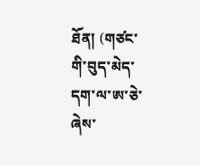ཐོན། (གཙང་གི་བུད་མེད་དག་ལ་ཨ་ཅེ་ཞེས་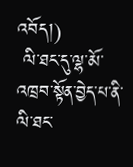འབོད།)
 ལི་ཐང་དུ་ལྷ་མོ་འཁྲབ་སྟོན་བྱེད་པ་ནི་ལི་ཐང་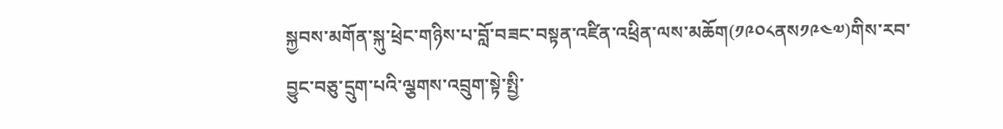སྐྱབས་མགོན་སྐུ་ཕྲེང་གཉིས་པ་བློ་བཟང་བསྟན་འཛིན་འཕྲིན་ལས་མཆོག(༡༩༠༨ནས༡༩༤༧)གིས་རབ་བྱུང་བཅུ་དྲུག་པའི་ལྕགས་འབྲུག་སྟེ་སྤྱི་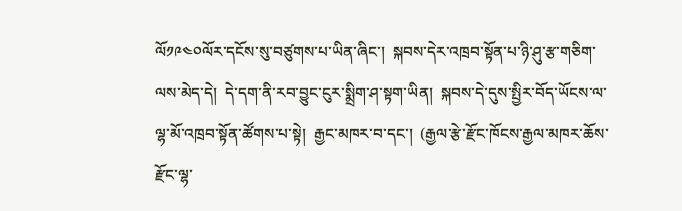ལོ༡༩༤༠ལོར་དངོས་སུ་བཙུགས་པ་ཡིན་ཞིང་།  སྐབས་དེར་འཁྲབ་སྟོན་པ་ཉི་ཤུ་རྩ་གཅིག་ལས་མེད་དེ།  དེ་དག་ནི་རབ་བྱུང་ངུར་སྨྲིག་ཤ་སྟག་ཡིན།  སྐབས་དེ་དུས་སྤྱིར་བོད་ཡོངས་ལ་ལྷ་མོ་འཁྲབ་སྟོན་ཚོགས་པ་སྟེ།  རྒྱང་མཁར་བ་དང་།  (རྒྱལ་རྩེ་རྫོང་ཁོངས་རྒྱལ་མཁར་ཆོས་རྫོང་ལྷ་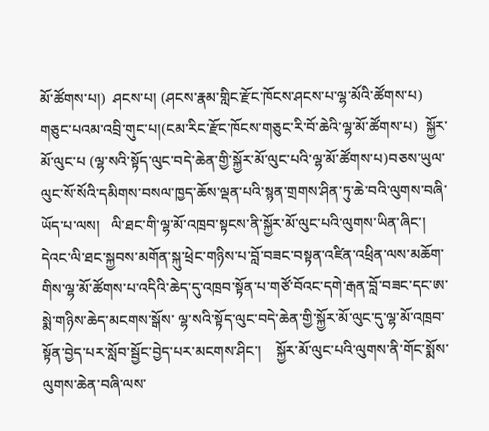མོ་ཚོགས་པ།)  ཤངས་པ། (ཤངས་རྣམ་གླིང་རྫོང་ཁོངས་ཤངས་པ་ལྷ་མོའི་ཚོགས་པ)  གཅུང་པའམ་འབྲི་གུང་པ།(ངམ་རིང་རྫོང་ཁོངས་གཅུང་རི་བོ་ཆེའི་ལྷ་མོ་ཚོགས་པ)  སྐྱོར་མོ་ལུང་པ (ལྷ་སའི་སྟོད་ལུང་བདེ་ཆེན་གྱི་སྐྱོར་མོ་ལུང་པའི་ལྷ་མོ་ཚོགས་པ)བཅས་ཡུལ་ལུང་སོ་སོའི་དམིགས་བསལ་ཁྱད་ཆོས་ལྡན་པའི་སྙན་གྲགས་ཤིན་ཏུ་ཆེ་བའི་ལུགས་བཞི་ཡོད་པ་ལས།   ལི་ཐང་གི་ལྷ་མོ་འཁྲབ་སྟངས་ནི་སྐྱོར་མོ་ལུང་པའི་ལུགས་ཡིན་ཞིང་།  དེའང་ལི་ཐང་སྐྱབས་མགོན་སྐུ་ཕྲེང་གཉིས་པ་བློ་བཟང་བསྟན་འཛིན་འཕྲིན་ལས་མཆོག་གིས་ལྷ་མོ་ཚོགས་པ་འདིའི་ཆེད་དུ་འཁྲབ་སྟོན་པ་གཙོ་བོའང་དགེ་རྒན་བློ་བཟང་དང་ཨ་སྨེ་གཉིས་ཆེད་མངགས་སྒོས་ ལྷ་སའི་སྟོད་ལུང་བདེ་ཆེན་གྱི་སྐྱོར་མོ་ལུང་དུ་ལྷ་མོ་འཁྲབ་སྟོན་བྱེད་པར་སློབ་སྦྱོང་བྱེད་པར་མངགས་ཤིང་།    སྐྱོར་མོ་ལུང་པའི་ལུགས་ནི་གོང་སྨོས་ལུགས་ཆེན་བཞི་ལས་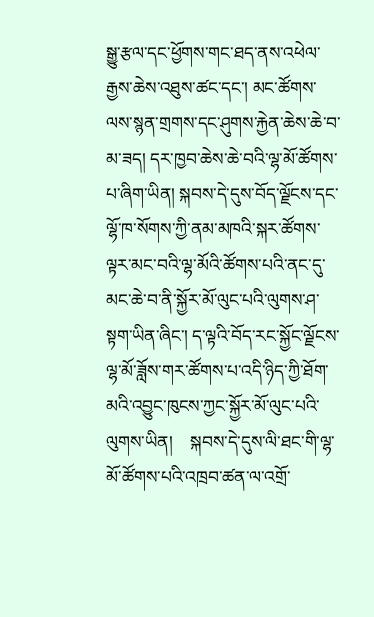སྒྱུ་རྩལ་དང་ཕྱོགས་གང་ཐད་ནས་འཕེལ་རྒྱས་ཆེས་འཐུས་ཚང་དང་། མང་ཚོགས་ལས་སྙན་གྲགས་དང་ཤུགས་རྐྱེན་ཆེས་ཆེ་བ་མ་ཟད། དར་ཁྱབ་ཆེས་ཆེ་བའི་ལྷ་མོ་ཚོགས་པ་ཞིག་ཡིན། སྐབས་དེ་དུས་བོད་ལྗོངས་དང་ལྷོ་ཁ་སོགས་ཀྱི་ནམ་མཁའི་སྐར་ཚོགས་ལྟར་མང་བའི་ལྷ་མོའི་ཚོགས་པའི་ནང་དུ་མང་ཆེ་བ་ནི་སྐྱོར་མོ་ལུང་པའི་ལུགས་ཤ་སྟག་ཡིན་ཞིང་། ད་ལྟའི་བོད་རང་སྐྱོང་ལྗོངས་ལྷ་མོ་ཟློས་གར་ཚོགས་པ་འདི་ཉིད་ཀྱི་ཐོག་མའི་འབྱུང་ཁུངས་ཀྱང་སྐྱོར་མོ་ལུང་པའི་ལུགས་ཡིན།    སྐབས་དེ་དུས་ལི་ཐང་གི་ལྷ་མོ་ཚོགས་པའི་འཁྲབ་ཚན་ལ་འགྲོ་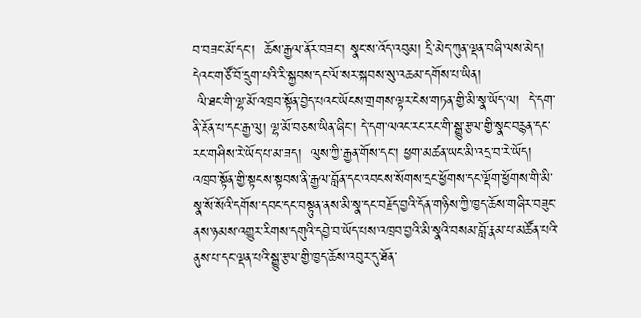བ་བཟང་མོ་དང་།  ཆོས་རྒྱལ་ནོར་བཟང་། སྣང་ས་འོད་འབུམ། དྲི་མེད་ཀུན་ལྡན་བཞི་ལས་མེད། དེའང་གཙོ་བོ་དྲུག་པའི་རི་སྐྱབས་དང་ལོ་སར་སྐབས་སུ་འཆམ་དགོས་པ་ཡིན།
 ལི་ཐང་གི་ལྷ་མོ་འཁྲབ་སྟོན་བྱེད་པའང་ཡོངས་གྲགས་ལྟར་ངེས་གཏན་གྱི་མི་སྣ་ཡོད་ལ།  དེ་དག་ནི་རྔོན་པ་དང་རྒྱ་ལུ། ལྷ་མོ་བཅས་ཡིན་ཞིང་། དེ་དག་ལའང་རང་རང་གི་སྒྱུ་རྩལ་གྱི་སྣང་བརྙན་དང་རང་གཤིས་རེ་ཡོད་པ་མ་ཟད།  ལུས་ཀྱི་རྒྱན་གོས་དང་། ཕྱག་མཚན་ཡང་མི་འདྲ་བ་རེ་ཡོད། འཁྲབ་སྟོན་གྱི་སྟངས་སྟབས་ནི་རྒྱལ་བློན་དང་འབངས་སོགས་དྲང་ཕྱོགས་དང་ལྡོག་ཕྱོགས་གི་མི་སྣ་སོ་སོའི་དགོས་དབང་དང་བསྟུན་ནས་མི་སྣ་དང་བརྗོད་བྱའི་དོན་གཉིས་ཀྱི་ཁྱད་ཆོས་གཞིར་བཟུང་ནས་ཉམས་འགྱུར་རིགས་དགུའི་དབྱེ་བ་ཡོད་པས་འཁྲབ་བྱའི་མི་སྣའི་བསམ་བློ་རྣམ་པ་མཚོན་པའི་ནུས་པ་དང་ལྡན་པའི་སྒྱུ་རྩལ་གྱི་ཁྱད་ཆོས་འབུར་དུ་ཐོན་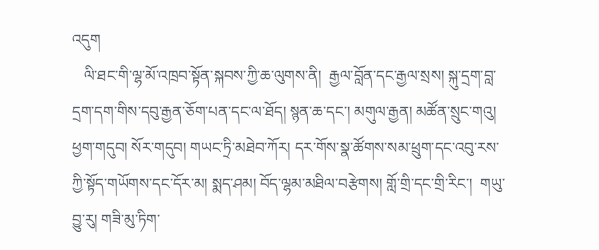འདུག
   ལི་ཐང་གི་ལྷ་མོ་འཁྲབ་སྟོན་སྐབས་ཀྱི་ཆ་ལུགས་ནི།  རྒྱལ་བློན་དང་རྒྱལ་སྲས། སྐུ་དྲག་བླ་དྲག་དག་གིས་དབུ་རྒྱན་ཅོག་པན་དང་ལ་ཐོད། སྙན་ཆ་དང་། མགུལ་རྒྱན། མཚོན་སྲུང་གའུ། ཕྱག་གདུབ། སོར་གདུབ། གཡང་ཏྲི་མཐེབ་ཀོར། དར་གོས་སྣ་ཚོགས་སམ་ཕྲུག་དང་འབུ་རས་ཀྱི་སྟོད་གཡོགས་དང་དོར་མ། སྨད་ཤམ། བོད་ལྷམ་མཐིལ་བརྩེགས། གློ་གྲི་དང་གྲི་རིང་།  གཡུ་བྱུ་རུ། གཟི་མུ་ཏིག་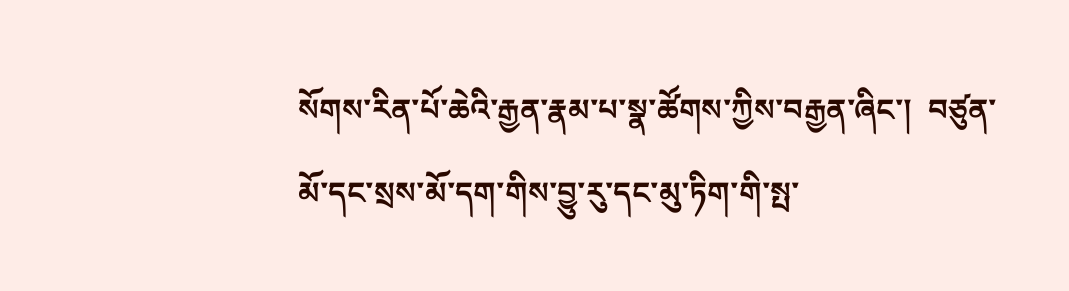སོགས་རིན་པོ་ཆེའི་རྒྱན་རྣམ་པ་སྣ་ཚོགས་ཀྱིས་བརྒྱན་ཞིང་།  བཙུན་མོ་དང་སྲས་མོ་དག་གིས་བྱུ་རུ་དང་མུ་ཏིག་གི་སྤ་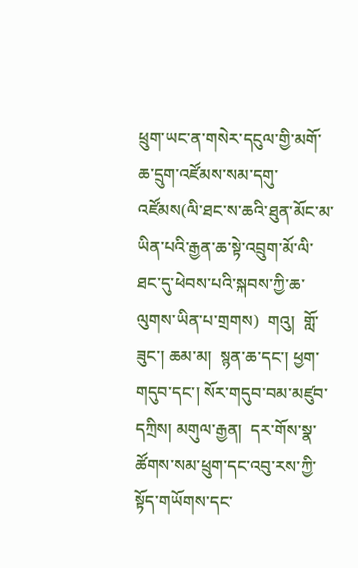ཕྲུག་ཡང་ན་གསེར་དངུལ་གྱི་མགོ་ཆ་དྲུག་འཛོམས་སམ་དགུ་འཛོམས(ལི་ཐང་ས་ཆའི་ཐུན་མོང་མ་ཡིན་པའི་རྒྱན་ཆ་སྟེ་འབྲུག་མོ་ལི་ཐང་དུ་ཕེབས་པའི་སྐབས་ཀྱི་ཆ་ལུགས་ཡིན་པ་གྲགས)  གའུ།  གློ་ཟུང་། ཆམ་མ།  སྙན་ཆ་དང་། ཕྱག་གདུབ་དང་། སོར་གདུབ་བམ་མཛུབ་དཀྲིས། མགུལ་རྒྱན།  དར་གོས་སྣ་ཚོགས་སམ་ཕྲུག་དང་འབུ་རས་ཀྱི་སྟོད་གཡོགས་དང་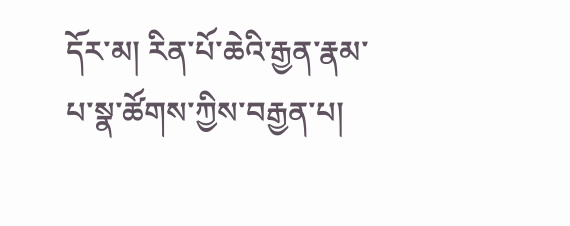དོར་མ། རིན་པོ་ཆེའི་རྒྱན་རྣམ་པ་སྣ་ཚོགས་ཀྱིས་བརྒྱན་པ།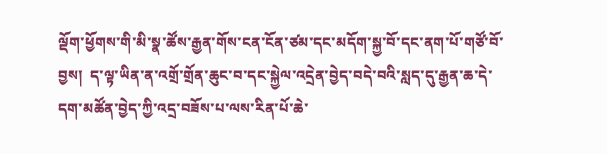ལྡོག་ཕྱོགས་གི་མི་སྣ་ཚོས་རྒྱན་གོས་ངན་ངོན་ཙམ་དང་མདོག་སྐྱ་བོ་དང་ནག་པོ་གཙོ་བོ་བྱས།  ད་ལྟ་ཡིན་ན་འགྲོ་གྲོན་ཆུང་བ་དང་སྐྱེལ་འདྲེན་བྱེད་བདེ་བའི་སླད་དུ་རྒྱན་ཆ་དེ་དག་མཚོན་བྱེད་ཀྱི་འདྲ་བཟོས་པ་ལས་རིན་པོ་ཆེ་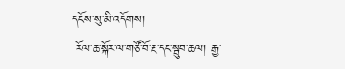དངོས་སུ་མི་འདོགས།
 རོལ་ཆ་སྐོར་ལ་གཙོ་བོ་རྔ་དང་སྦུབ་ཆལ། རྒྱ་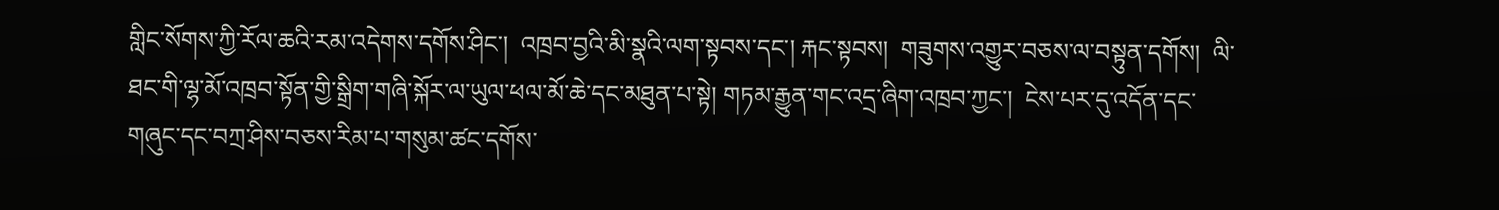གླིང་སོགས་ཀྱི་རོལ་ཆའི་རམ་འདེགས་དགོས་ཤིང་།  འཁྲབ་བྱའི་མི་སྣའི་ལག་སྟབས་དང་། རྐང་སྟབས།  གཟུགས་འགྱུར་བཅས་ལ་བསྟུན་དགོས།  ལི་ཐང་གི་ལྷ་མོ་འཁྲབ་སྟོན་གྱི་སྒྲིག་གཞི་སྐོར་ལ་ཡུལ་ཕལ་མོ་ཆེ་དང་མཐུན་པ་སྟེ། གཏམ་རྒྱུན་གང་འདྲ་ཞིག་འཁྲབ་ཀྱང་།  ངེས་པར་དུ་འདོན་དང་གཞུང་དང་བཀྲ་ཤིས་བཅས་རིམ་པ་གསུམ་ཚང་དགོས་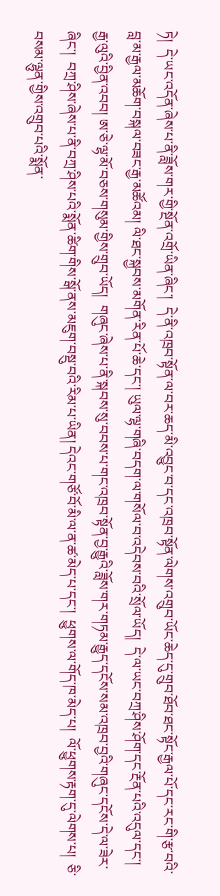ཏེ།  དེ་ཡང་འདོན་ཞེས་པ་ནི་ཟློས་གར་གྱི་སྔོན་འགྲོ་ཡིན་ཞིང་།  དེ་ནི་འཁྲབ་སྟོན་ལ་བར་ཆད་མི་འབྱུང་བ་དང་འཁྲབ་སྟོན་ལེགས་འགྲུབ་ཡོང་ཆེད་དུ་གྲུབ་ཐོབ་ཐང་སྟོང་རྒྱལ་པོ་དང་རང་གི་རྩ་བའི་བླ་མ་རྒྱལ་མཆོག་བསྐལ་བཟང་རྒྱ་མཚོའམ། ལི་ཐང་སྐྱབས་མགོན་རིན་པོ་ཆེ་དང་། ཡུལ་ལྷ་གཞི་བདག་ལ་གསོལ་བ་འདེབས་བའི་སྲོལ་ཡོད།  དེ་ལ་ཡང་བཀྲ་ཤིས་ཤོག་དང་རྔོན་པའི་འདུལ་དང་། རྒྱ་ལུའི་བྱིན་འབབ། ཨ་ཅེ་ལྷ་མོ་བཅས་གསུམ་གྱིས་གྲུབ་ཡོད།  གཞུང་ཞེས་པ་ནི་སྐབས་སུ་བབས་པ་གང་འཁྲབ་སྟོན་བྱ་རྒྱུའི་ཟློས་གར་གཏམ་རྒྱུད་དངོས་སམ་འཁྲབ་བྱའི་གཞུང་དངོས་དེ་ལ་ཟེར་ཞིང་།  བཀྲ་ཤིས་ཞེས་པ་ནི་བཀྲ་ཤིས་པའི་སྨོན་ཚིག་གིས་སྒོ་ནས་མཇུག་བསྡུ་བའི་རིམ་པ་ཡིན། དེའང་གཙོ་བོ་མི་ལ་ན་ཚ་མེད་པ་དང་།  ཕྱུགས་ལ་གོད་ཁ་མེད་པ།  ལོ་ཕྱུགས་རྟག་དུ་ལེགས་པ།  ཅི་བསམ་ལྷུན་གྱིས་འགྲུབ་པའི་སྨོན་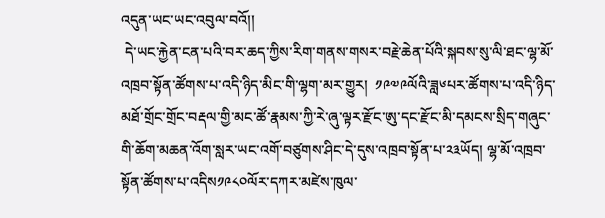འདུན་ཡང་ཡང་འབུལ་བའོ།།
 དེ་ཡང་རྐྱེན་ངན་པའི་བར་ཆད་ཀྱིས་རིག་གནས་གསར་བརྗེ་ཆེན་པོའི་སྐབས་སུ་ལི་ཐང་ལྷ་མོ་འཁྲབ་སྟོན་ཚོགས་པ་འདི་ཉིད་མིང་གི་ལྷག་མར་གྱུར།  ༡༩༧༩ལོའི་ཟླ༦པར་ཚོགས་པ་འདི་ཉིད་མཐོ་གྲོང་གྲོང་བརྡལ་གྱི་མང་ཚོ་རྣམས་ཀྱི་རེ་ཞུ་ལྟར་རྫོང་ཨུ་དང་རྫོང་མི་དམངས་སྲིད་གཞུང་གི་ཆོག་མཆན་འོག་སླར་ཡང་འགོ་བཙུགས་ཤིང་དེ་དུས་འཁྲབ་སྟོན་པ་༢༣ཡོད། ལྷ་མོ་འཁྲབ་སྟོན་ཚོགས་པ་འདིས༡༩༨༠ལོར་དཀར་མཛེས་ཁུལ་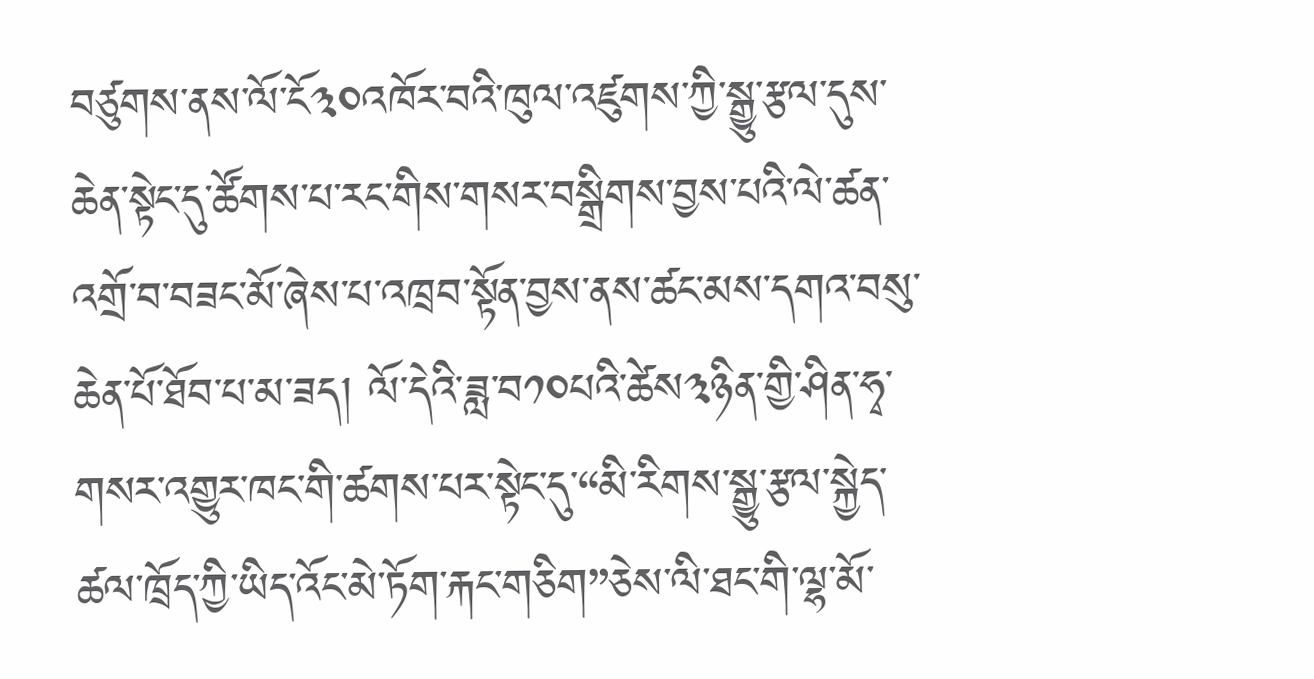བཙུགས་ནས་ལོ་ངོ༣༠འཁོར་བའི་ཁུལ་འཛུགས་ཀྱི་སྒྱུ་རྩལ་དུས་ཆེན་སྟེང་དུ་ཚོགས་པ་རང་གིས་གསར་བསྒྲིགས་བྱས་པའི་ལེ་ཚན་འགྲོ་བ་བཟང་མོ་ཞེས་པ་འཁྲབ་སྟོན་བྱས་ནས་ཚང་མས་དགའ་བསུ་ཆེན་པོ་ཐོབ་པ་མ་ཟད། ལོ་དེའི་ཟླ་བ༡༠པའི་ཚེས༣ཉིན་གྱི་ཤིན་ཧྭ་གསར་འགྱུར་ཁང་གི་ཚགས་པར་སྟེང་དུ་“མི་རིགས་སྒྱུ་རྩལ་སྐྱེད་ཚལ་ཁྲོད་ཀྱི་ཡིད་འོང་མེ་ཏོག་རྐང་གཅིག”ཅེས་ལི་ཐང་གི་ལྷ་མོ་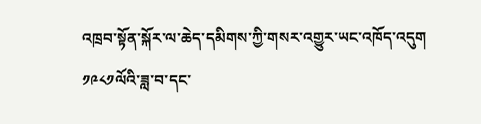འཁྲབ་སྟོན་སྐོར་ལ་ཆེད་དམིགས་ཀྱི་གསར་འགྱུར་ཡང་འཁོད་འདུག
༡༩༨༡ལོའི་ཟླ་བ་དང་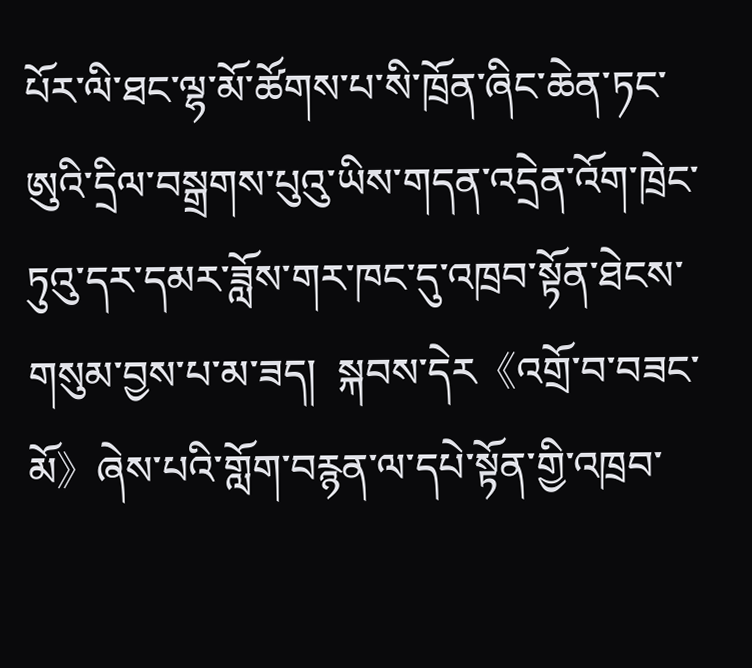པོར་ལི་ཐང་ལྷ་མོ་ཚོགས་པ་སི་ཁྲོན་ཞིང་ཆེན་ཏང་ཨུའི་དྲིལ་བསྒྲགས་པུའུ་ཡིས་གདན་འདྲེན་འོག་ཁྲེང་ཏུའུ་དར་དམར་ཟློས་གར་ཁང་དུ་འཁྲབ་སྟོན་ཐེངས་གསུམ་བྱས་པ་མ་ཟད།  སྐབས་དེར《འགྲོ་བ་བཟང་མོ》ཞེས་པའི་གློག་བརྙན་ལ་དཔེ་སྟོན་གྱི་འཁྲབ་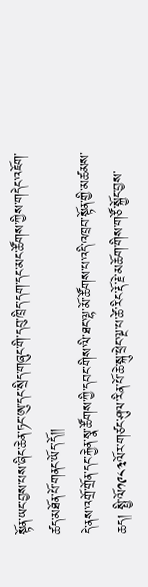སྟོན་ཡང་བྱས་པས་ཞིང་ཆེན་ཏང་ཨུ་དང་སྲིད་གཞུང་གི་དབུ་ཁྲིད་དག་དང་མང་ཚོགས་ཀྱིས་གདེང་འཇོག་ཚད་མཐོན་པོ་གནང་ཡོད་དོ།།
དེ་ནས་འགྲོ་གྲོན་དང་རྐྱེན་སྣ་ཚོགས་ཀྱི་དབང་གིས་ལི་ཐང་ལྷ་མོ་ཚོགས་པ་འདི་འཁྲབ་སྟོན་གྱི་མཚམས་ཆད། སྤྱི་ལོ༡༩༨༣ལོར་གཙང་ཤུལ་རིན་པོ་ཆེ་སྐུ་ཕྲེང་ལྔ་པ་ཚེ་རིང་རྡོ་རྗེ་མཆོག་གིས་གཙོ་སྐྱོང་བྱས་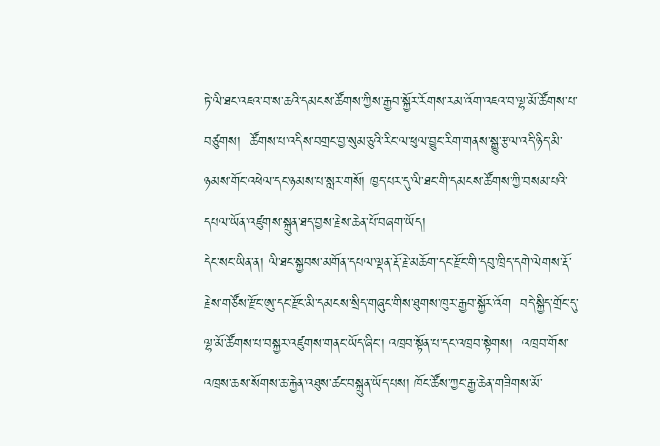ཏེ་ལི་ཐང་འཇའ་བ་ས་ཆའི་དམངས་ཚོགས་ཀྱིས་རྒྱབ་སྐྱོར་རོགས་རམ་འོག་འཇའ་བ་ལྷ་མོ་ཚོགས་པ་བཙུགས།  ཚོགས་པ་འདིས་བགྲང་བྱ་སུམ་ཅུའི་རིང་ལ་ཕུལ་བྱུང་རིག་གནས་སྒྱུ་རྩལ་འདི་ཉིད་མི་ཉམས་གོང་འཕེལ་དང་ཉམས་པ་སླར་གསོ། ཁྱད་པར་དུ་ལི་ཐང་གི་དམངས་ཚོགས་ཀྱི་བསམ་པའི་དཔལ་ཡོན་འཛུགས་སྐྲུན་ཐད་བྱས་རྗེས་ཆེན་པོ་བཞག་ཡོད།
དེང་སང་ཡིན་ན། ལི་ཐང་སྐྱབས་མགོན་དཔལ་ལྡན་རྡོ་རྗེ་མཆོག་དང་རྫོང་གི་དབུ་ཁྲིད་དགེ་ལེགས་རྡོ་རྗེས་གཙོས་རྫོང་ཨུ་དང་རྫོང་མི་དམངས་སྲིད་གཞུང་གིས་ཐུགས་ཁུར་རྒྱབ་སྐྱོར་འོག  བདེ་སྐྱིད་གྲོང་དུ་ལྷ་མོ་ཚོགས་པ་བསྐྱར་འཛུགས་གནང་ཡོད་ཞིང་། འཁྲབ་སྟོན་པ་དང་འཁྲབ་སྟེགས།  འཁྲབ་གོས་འཁྲས་ཆས་སོགས་ཆ་རྐྱེན་འཐུས་ཚང་བསྐྲུན་ཡོད་པས། ཁོང་ཚོས་ཀྱང་རྒྱ་ཆེན་གཟིགས་མོ་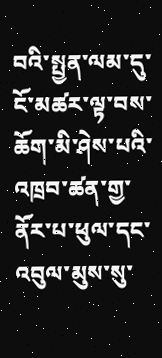བའི་སྤྱན་ལམ་དུ་ངོ་མཚར་ལྟ་བས་ཆོག་མི་ཤེས་པའི་འཁྲབ་ཚན་གྱ་ནོར་པ་ཕུལ་དང་འབུལ་མུས་སུ་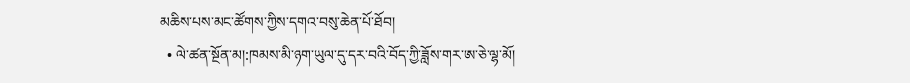མཆིས་པས་མང་ཚོགས་ཀྱིས་དགའ་བསུ་ཆེན་པོ་ཐོབ།
  • ལེ་ཚན་སྔོན་མ།:ཁམས་མི་ཉག་ཡུལ་དུ་དར་བའི་བོད་ཀྱི་ཟློས་གར་ཨ་ཅེ་ལྷ་མོ།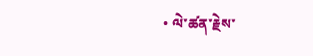• ལེ་ཚན་རྗེས་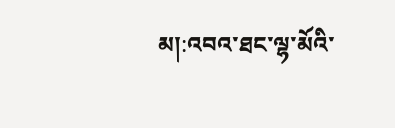མ།:འབའ་ཐང་ལྷ་མོའི་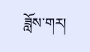ཟློས་གར།